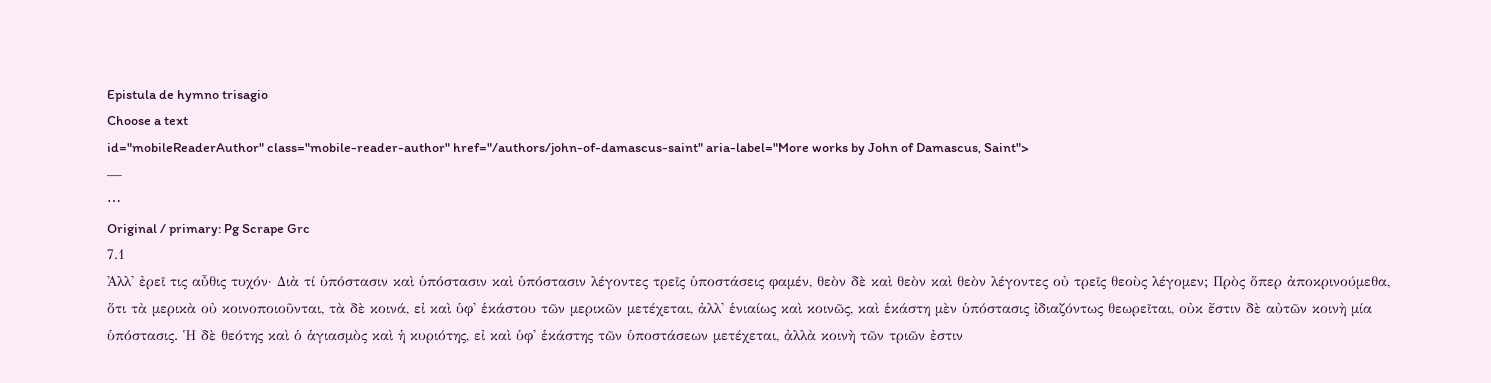Epistula de hymno trisagio
Choose a text
id="mobileReaderAuthor" class="mobile-reader-author" href="/authors/john-of-damascus-saint" aria-label="More works by John of Damascus, Saint">
—
⋯
Original / primary: Pg Scrape Grc
7.1
Ἀλλ' ἐρεῖ τις αὖθις τυχόν· Διὰ τί ὑπόστασιν καὶ ὑπόστασιν καὶ ὑπόστασιν λέγοντες τρεῖς ὑποστάσεις φαμέν, θεὸν δὲ καὶ θεὸν καὶ θεὸν λέγοντες οὐ τρεῖς θεοὺς λέγομεν; Πρὸς ὅπερ ἀποκρινούμεθα, ὅτι τὰ μερικὰ οὐ κοινοποιοῦνται, τὰ δὲ κοινά, εἰ καὶ ὑφ' ἑκάστου τῶν μερικῶν μετέχεται, ἀλλ' ἑνιαίως καὶ κοινῶς, καὶ ἑκάστη μὲν ὑπόστασις ἰδιαζόντως θεωρεῖται, οὐκ ἔστιν δὲ αὐτῶν κοινὴ μία ὑπόστασις. Ἡ δὲ θεότης καὶ ὁ ἁγιασμὸς καὶ ἡ κυριότης, εἰ καὶ ὑφ' ἑκάστης τῶν ὑποστάσεων μετέχεται, ἀλλὰ κοινὴ τῶν τριῶν ἐστιν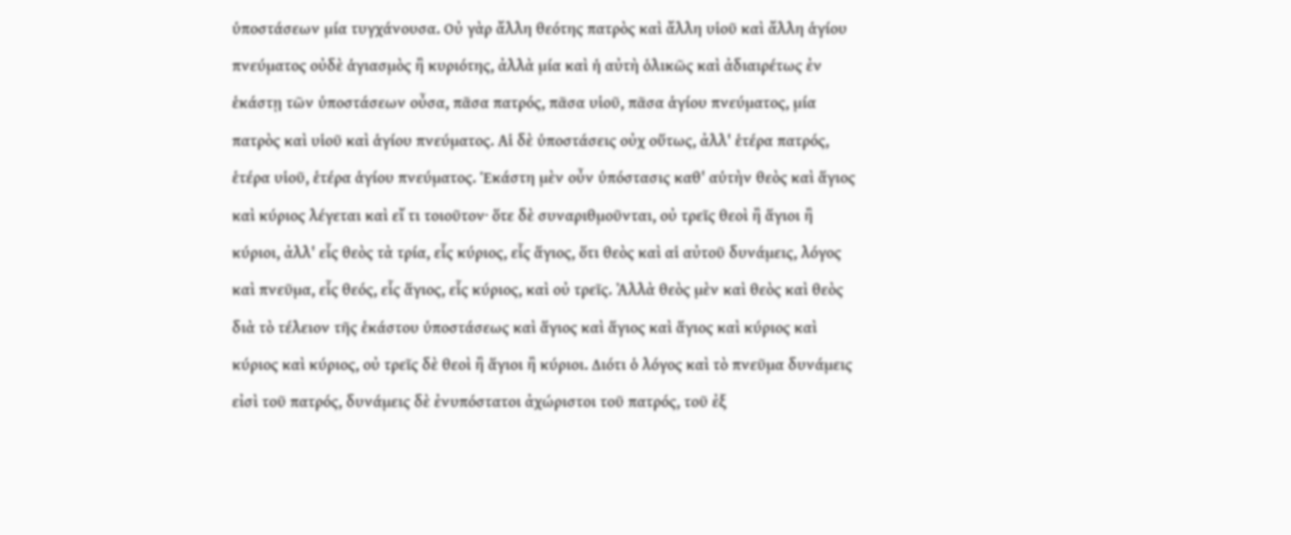ὑποστάσεων μία τυγχάνουσα. Οὐ γὰρ ἄλλη θεότης πατρὸς καὶ ἄλλη υἱοῦ καὶ ἄλλη ἁγίου πνεύματος οὐδὲ ἁγιασμὸς ἢ κυριότης, ἀλλὰ μία καὶ ἡ αὐτὴ ὁλικῶς καὶ ἀδιαιρέτως ἐν ἑκάστῃ τῶν ὑποστάσεων οὖσα, πᾶσα πατρός, πᾶσα υἱοῦ, πᾶσα ἁγίου πνεύματος, μία πατρὸς καὶ υἱοῦ καὶ ἁγίου πνεύματος. Αἱ δὲ ὑποστάσεις οὐχ οὕτως, ἀλλ' ἑτέρα πατρός, ἑτέρα υἱοῦ, ἑτέρα ἁγίου πνεύματος. Ἑκάστη μὲν οὖν ὑπόστασις καθ' αὑτὴν θεὸς καὶ ἅγιος καὶ κύριος λέγεται καὶ εἴ τι τοιοῦτον· ὅτε δὲ συναριθμοῦνται, οὐ τρεῖς θεοὶ ἢ ἅγιοι ἢ κύριοι, ἀλλ' εἷς θεὸς τὰ τρία, εἷς κύριος, εἷς ἅγιος, ὅτι θεὸς καὶ αἱ αὐτοῦ δυνάμεις, λόγος καὶ πνεῦμα, εἷς θεός, εἷς ἅγιος, εἷς κύριος, καὶ οὐ τρεῖς. Ἀλλὰ θεὸς μὲν καὶ θεὸς καὶ θεὸς διὰ τὸ τέλειον τῆς ἑκάστου ὑποστάσεως καὶ ἅγιος καὶ ἅγιος καὶ ἅγιος καὶ κύριος καὶ κύριος καὶ κύριος, οὐ τρεῖς δὲ θεοὶ ἢ ἅγιοι ἢ κύριοι. Διότι ὁ λόγος καὶ τὸ πνεῦμα δυνάμεις εἰσὶ τοῦ πατρός, δυνάμεις δὲ ἐνυπόστατοι ἀχώριστοι τοῦ πατρός, τοῦ ἐξ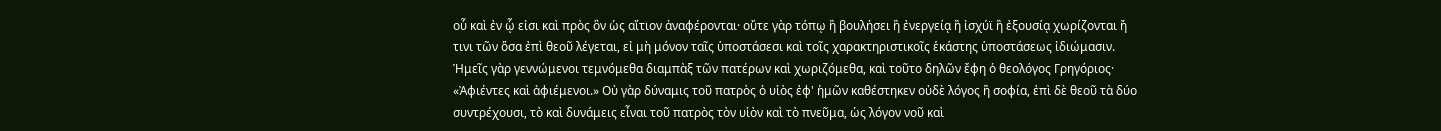οὗ καὶ ἐν ᾧ εἰσι καὶ πρὸς ὃν ὡς αἴτιον ἀναφέρονται· οὔτε γὰρ τόπῳ ἢ βουλήσει ἢ ἐνεργείᾳ ἢ ἰσχύϊ ἢ ἐξουσίᾳ χωρίζονται ἤ τινι τῶν ὅσα ἐπὶ θεοῦ λέγεται, εἰ μὴ μόνον ταῖς ὑποστάσεσι καὶ τοῖς χαρακτηριστικοῖς ἑκάστης ὑποστάσεως ἰδιώμασιν. Ἡμεῖς γὰρ γεννώμενοι τεμνόμεθα διαμπὰξ τῶν πατέρων καὶ χωριζόμεθα, καὶ τοῦτο δηλῶν ἔφη ὁ θεολόγος Γρηγόριος· «Ἀφιέντες καὶ ἀφιέμενοι.» Οὐ γὰρ δύναμις τοῦ πατρὸς ὁ υἱὸς ἐφ' ἡμῶν καθέστηκεν οὐδὲ λόγος ἢ σοφία, ἐπὶ δὲ θεοῦ τὰ δύο συντρέχουσι, τὸ καὶ δυνάμεις εἶναι τοῦ πατρὸς τὸν υἱὸν καὶ τὸ πνεῦμα, ὡς λόγον νοῦ καὶ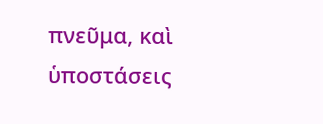πνεῦμα, καὶ ὑποστάσεις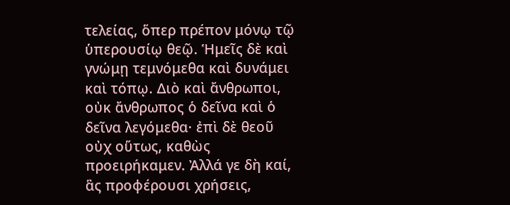τελείας, ὅπερ πρέπον μόνῳ τῷ ὑπερουσίῳ θεῷ. Ἡμεῖς δὲ καὶ γνώμῃ τεμνόμεθα καὶ δυνάμει καὶ τόπῳ. Διὸ καὶ ἄνθρωποι, οὐκ ἄνθρωπος ὁ δεῖνα καὶ ὁ δεῖνα λεγόμεθα· ἐπὶ δὲ θεοῦ οὐχ οὕτως, καθὼς προειρήκαμεν. Ἀλλά γε δὴ καί, ἃς προφέρουσι χρήσεις,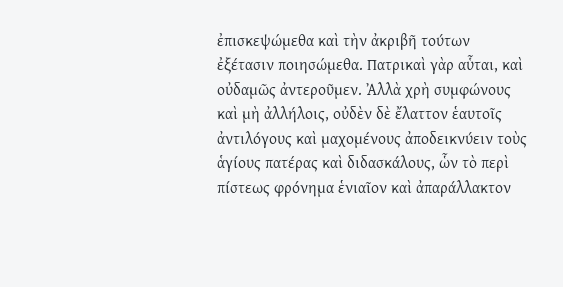ἐπισκεψώμεθα καὶ τὴν ἀκριβῆ τούτων ἐξέτασιν ποιησώμεθα. Πατρικαὶ γὰρ αὗται, καὶ οὐδαμῶς ἀντεροῦμεν. Ἀλλὰ χρὴ συμφώνους καὶ μὴ ἀλλήλοις, οὐδὲν δὲ ἔλαττον ἑαυτοῖς ἀντιλόγους καὶ μαχομένους ἀποδεικνύειν τοὺς ἁγίους πατέρας καὶ διδασκάλους, ὧν τὸ περὶ πίστεως φρόνημα ἑνιαῖον καὶ ἀπαράλλακτον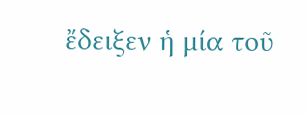ἔδειξεν ἡ μία τοῦ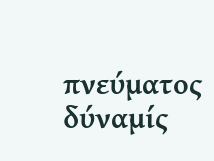πνεύματος δύναμίς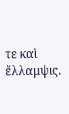τε καὶ ἔλλαμψις.